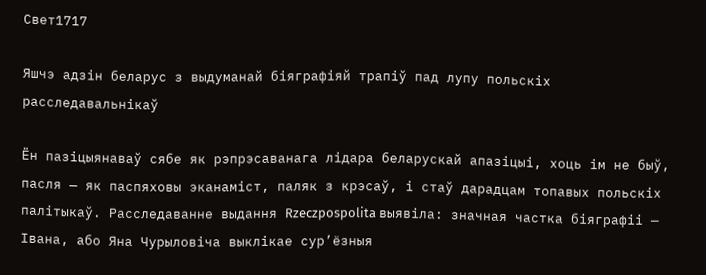Свет1717

Яшчэ адзін беларус з выдуманай біяграфіяй трапіў пад лупу польскіх расследавальнікаў

Ён пазіцыянаваў сябе як рэпрэсаванага лідара беларускай апазіцыі, хоць ім не быў, пасля — як паспяховы эканаміст, паляк з крэсаў, і стаў дарадцам топавых польскіх палітыкаў. Расследаванне выдання Rzeczpospolita выявіла: значная частка біяграфіі — Івана, або Яна Чурыловіча выклікае сур’ёзныя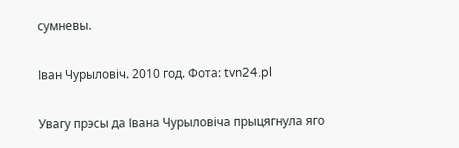сумневы.

Іван Чурыловіч. 2010 год. Фота: tvn24.pl

Увагу прэсы да Івана Чурыловіча прыцягнула яго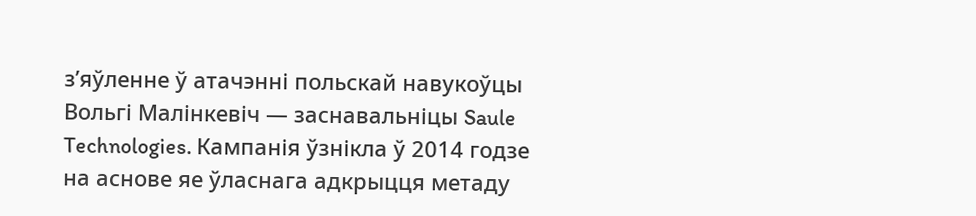з’яўленне ў атачэнні польскай навукоўцы Вольгі Малінкевіч — заснавальніцы Saule Technologies. Кампанія ўзнікла ў 2014 годзе на аснове яе ўласнага адкрыцця метаду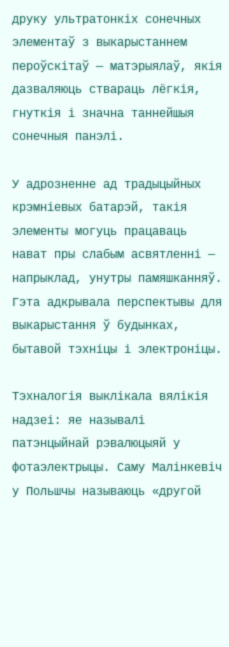друку ультратонкіх сонечных элементаў з выкарыстаннем пероўскітаў — матэрыялаў, якія дазваляюць ствараць лёгкія, гнуткія і значна таннейшыя сонечныя панэлі.

У адрозненне ад традыцыйных крэмніевых батарэй, такія элементы могуць працаваць нават пры слабым асвятленні — напрыклад, унутры памяшканняў. Гэта адкрывала перспектывы для выкарыстання ў будынках, бытавой тэхніцы і электроніцы.

Тэхналогія выклікала вялікія надзеі: яе называлі патэнцыйнай рэвалюцыяй у фотаэлектрыцы. Саму Малінкевіч у Польшчы называюць «другой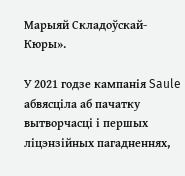Марыяй Складоўскай-Кюры».

У 2021 годзе кампанія Saule абвясціла аб пачатку вытворчасці і першых ліцэнзійных пагадненнях,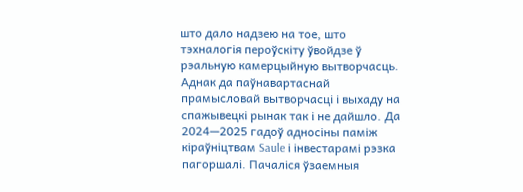што дало надзею на тое, што тэхналогія пероўскіту ўвойдзе ў рэальную камерцыйную вытворчасць. Аднак да паўнавартаснай прамысловай вытворчасці і выхаду на спажывецкі рынак так і не дайшло. Да 2024—2025 гадоў адносіны паміж кіраўніцтвам Saule і інвестарамі рэзка пагоршалі. Пачаліся ўзаемныя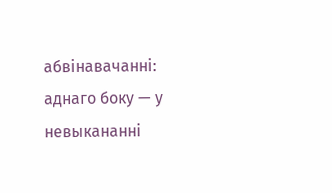абвінавачанні: аднаго боку — у невыкананні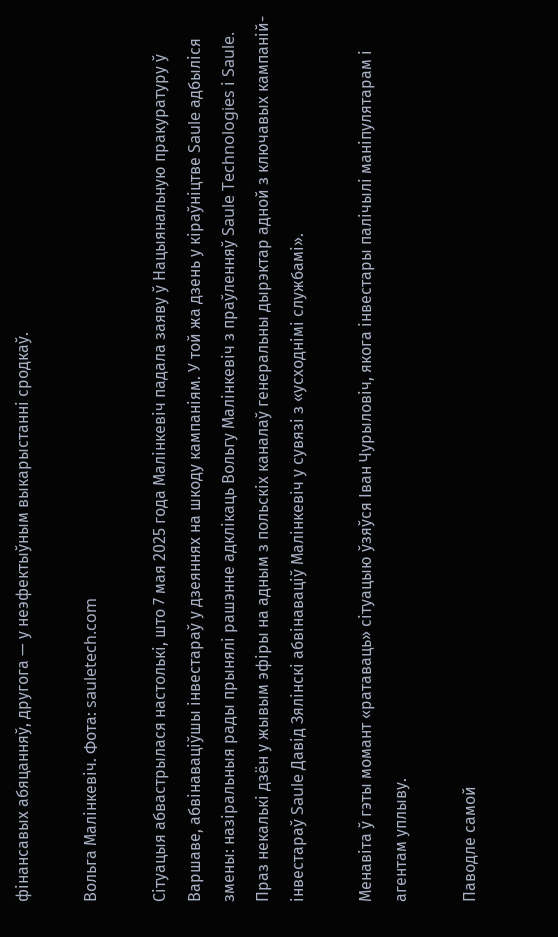фінансавых абяцанняў, другога — у неэфектыўным выкарыстанні сродкаў.

Вольга Малінкевіч. Фота: sauletech.com

Сітуацыя абвастрылася настолькі, што 7 мая 2025 года Малінкевіч падала заяву ў Нацыянальную пракуратуру ў Варшаве, абвінаваціўшы інвестараў у дзеяннях на шкоду кампаніям. У той жа дзень у кіраўніцтве Saule адбыліся змены: назіральныя рады прынялі рашэнне адклікаць Вольгу Малінкевіч з праўленняў Saule Technologies і Saule. Праз некалькі дзён у жывым эфіры на адным з польскіх каналаў генеральны дырэктар адной з ключавых кампаній-інвестараў Saule Давід Зялінскі абвінаваціў Малінкевіч у сувязі з «усходнімі службамі».

Менавіта ў гэты момант «ратаваць» сітуацыю ўзяўся Іван Чурыловіч, якога інвестары палічылі маніпулятарам і агентам уплыву.

Паводле самой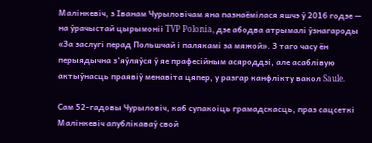Малінкевіч, з Іванам Чурыловічам яна пазнаёмілася яшчэ ў 2016 годзе — на ўрачыстай цырымоніі TVP Polonia, дзе абодва атрымалі ўзнагароды «За заслугі перад Польшчай і палякамі за мяжой». З таго часу ён перыядычна з’яўляўся ў яе прафесійным асяроддзі, але асаблівую актыўнасць праявіў менавіта цяпер, у разгар канфлікту вакол Saule.

Сам 52‑гадовы Чурыловіч, каб супакоіць грамадскасць, праз сацсеткі Малінкевіч апублікаваў свой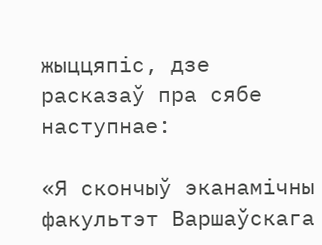жыццяпіс, дзе расказаў пра сябе наступнае:

«Я скончыў эканамічны факультэт Варшаўскага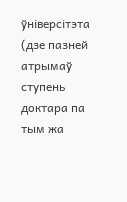ўніверсітэта (дзе пазней атрымаў ступень доктара па тым жа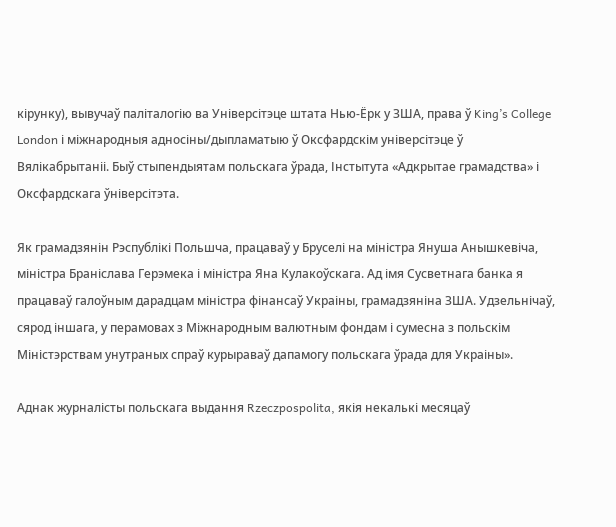кірунку), вывучаў паліталогію ва Універсітэце штата Нью-Ёрк у ЗША, права ў King’s College London і міжнародныя адносіны/дыпламатыю ў Оксфардскім універсітэце ў Вялікабрытаніі. Быў стыпендыятам польскага ўрада, Інстытута «Адкрытае грамадства» і Оксфардскага ўніверсітэта.

Як грамадзянін Рэспублікі Польшча, працаваў у Бруселі на міністра Януша Анышкевіча, міністра Браніслава Герэмека і міністра Яна Кулакоўскага. Ад імя Сусветнага банка я працаваў галоўным дарадцам міністра фінансаў Украіны, грамадзяніна ЗША. Удзельнічаў, сярод іншага, у перамовах з Міжнародным валютным фондам і сумесна з польскім Міністэрствам унутраных спраў курыраваў дапамогу польскага ўрада для Украіны».

Аднак журналісты польскага выдання Rzeczpospolita, якія некалькі месяцаў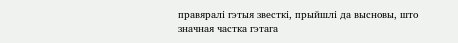правяралі гэтыя звесткі, прыйшлі да высновы, што значная частка гэтага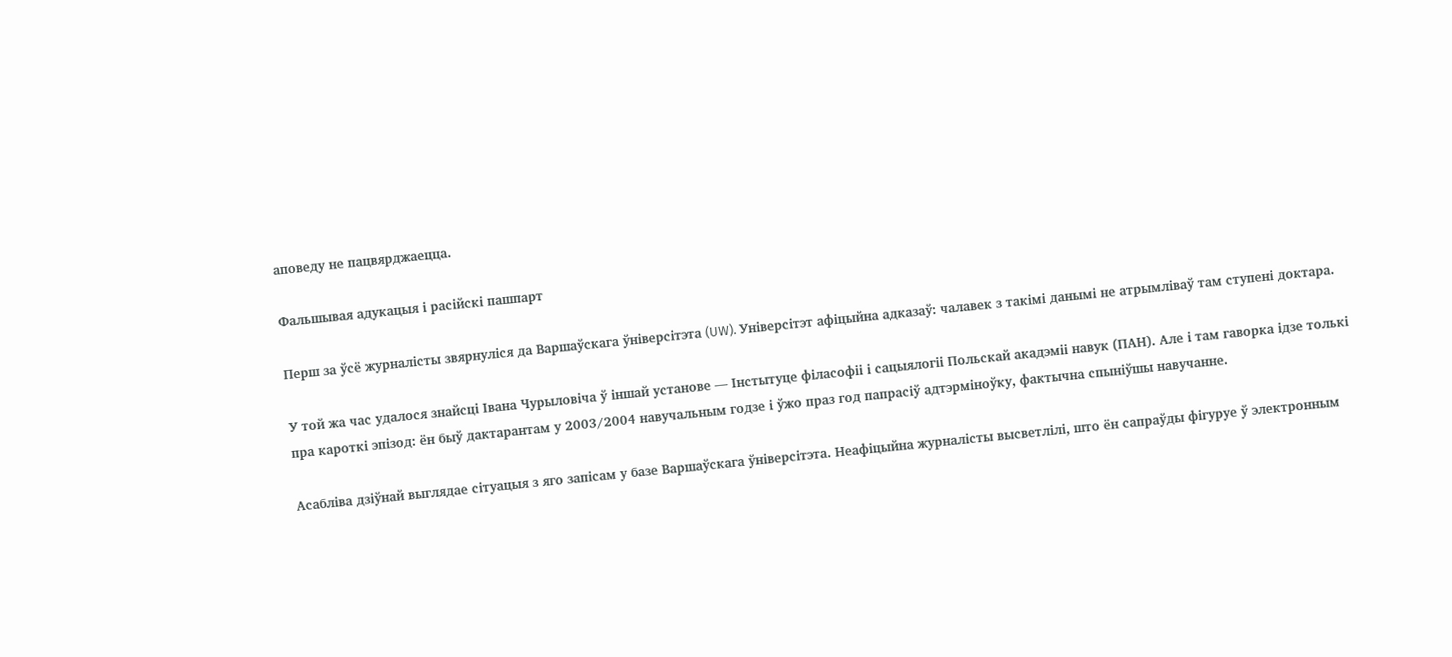аповеду не пацвярджаецца.

Фальшывая адукацыя і расійскі пашпарт

Перш за ўсё журналісты звярнуліся да Варшаўскага ўніверсітэта (UW). Універсітэт афіцыйна адказаў: чалавек з такімі данымі не атрымліваў там ступені доктара.

У той жа час удалося знайсці Івана Чурыловіча ў іншай установе — Інстытуце філасофіі і сацыялогіі Польскай акадэміі навук (ПАН). Але і там гаворка ідзе толькі пра кароткі эпізод: ён быў дактарантам у 2003/2004 навучальным годзе і ўжо праз год папрасіў адтэрміноўку, фактычна спыніўшы навучанне.

Асабліва дзіўнай выглядае сітуацыя з яго запісам у базе Варшаўскага ўніверсітэта. Неафіцыйна журналісты высветлілі, што ён сапраўды фігуруе ў электронным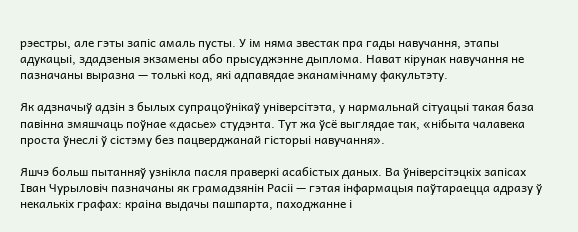рэестры, але гэты запіс амаль пусты. У ім няма звестак пра гады навучання, этапы адукацыі, здадзеныя экзамены або прысуджэнне дыплома. Нават кірунак навучання не пазначаны выразна — толькі код, які адпавядае эканамічнаму факультэту.

Як адзначыў адзін з былых супрацоўнікаў універсітэта, у нармальнай сітуацыі такая база павінна змяшчаць поўнае «дасье» студэнта. Тут жа ўсё выглядае так, «нібыта чалавека проста ўнеслі ў сістэму без пацверджанай гісторыі навучання».

Яшчэ больш пытанняў узнікла пасля праверкі асабістых даных. Ва ўніверсітэцкіх запісах Іван Чурыловіч пазначаны як грамадзянін Расіі — гэтая інфармацыя паўтараецца адразу ў некалькіх графах: краіна выдачы пашпарта, паходжанне і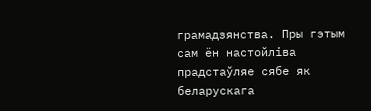грамадзянства. Пры гэтым сам ён настойліва прадстаўляе сябе як беларускага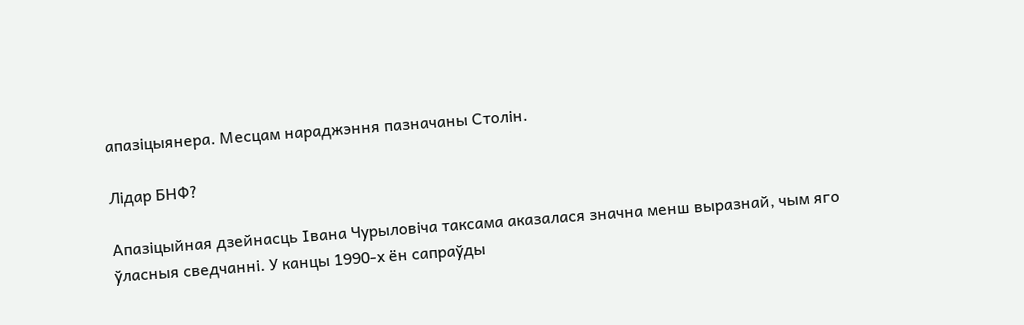апазіцыянера. Месцам нараджэння пазначаны Столін.

Лідар БНФ?

Апазіцыйная дзейнасць Івана Чурыловіча таксама аказалася значна менш выразнай, чым яго ўласныя сведчанні. У канцы 1990‑х ён сапраўды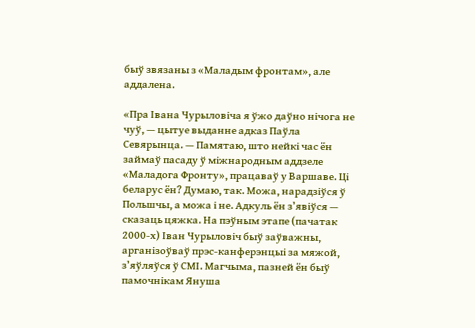быў звязаны з «Маладым фронтам», але аддалена.

«Пра Івана Чурыловіча я ўжо даўно нічога не чуў, — цытуе выданне адказ Паўла Севярынца. — Памятаю, што нейкі час ён займаў пасаду ў міжнародным аддзеле «Маладога Фронту», працаваў у Варшаве. Ці беларус ён? Думаю, так. Можа, нарадзіўся ў Польшчы, а можа і не. Адкуль ён з’явіўся — сказаць цяжка. На пэўным этапе (пачатак 2000-х) Іван Чурыловіч быў заўважны, арганізоўваў прэс-канферэнцыі за мяжой, з’яўляўся ў СМІ. Магчыма, пазней ён быў памочнікам Януша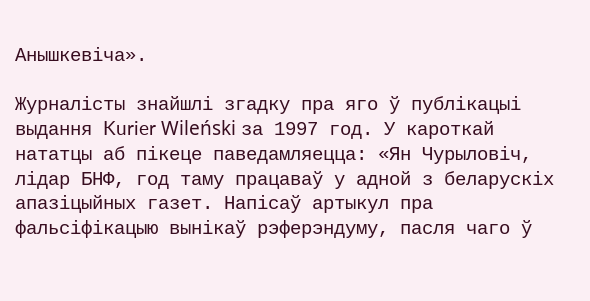Анышкевіча».

Журналісты знайшлі згадку пра яго ў публікацыі выдання Kurier Wileński за 1997 год. У кароткай нататцы аб пікеце паведамляецца: «Ян Чурыловіч, лідар БНФ, год таму працаваў у адной з беларускіх апазіцыйных газет. Напісаў артыкул пра фальсіфікацыю вынікаў рэферэндуму, пасля чаго ў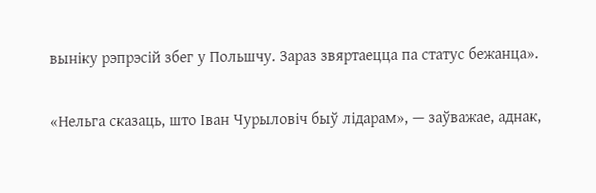выніку рэпрэсій збег у Польшчу. Зараз звяртаецца па статус бежанца».

«Нельга сказаць, што Іван Чурыловіч быў лідарам», — заўважае, аднак,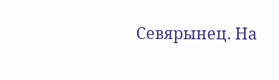Севярынец. На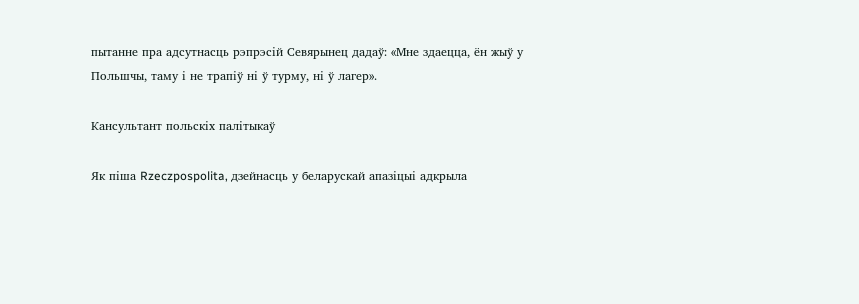пытанне пра адсутнасць рэпрэсій Севярынец дадаў: «Мне здаецца, ён жыў у Польшчы, таму і не трапіў ні ў турму, ні ў лагер».

Кансультант польскіх палітыкаў

Як піша Rzeczpospolita, дзейнасць у беларускай апазіцыі адкрыла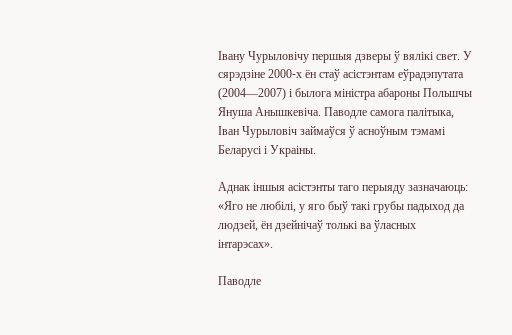Івану Чурыловічу першыя дзверы ў вялікі свет. У сярэдзіне 2000‑х ён стаў асістэнтам еўрадэпутата (2004—2007) і былога міністра абароны Польшчы Януша Анышкевіча. Паводле самога палітыка, Іван Чурыловіч займаўся ў асноўным тэмамі Беларусі і Украіны.

Аднак іншыя асістэнты таго перыяду зазначаюць: «Яго не любілі, у яго быў такі грубы падыход да людзей, ён дзейнічаў толькі ва ўласных інтарэсах».

Паводле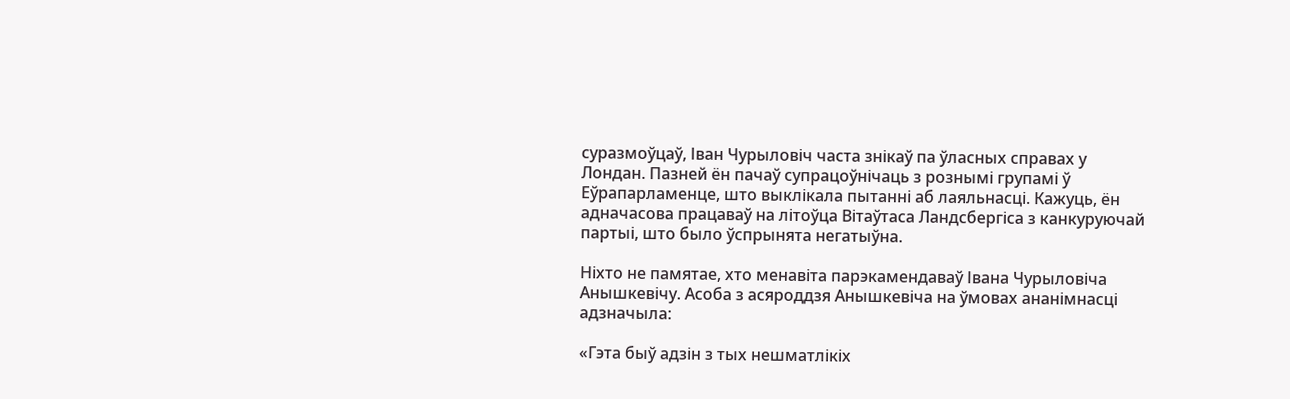суразмоўцаў, Іван Чурыловіч часта знікаў па ўласных справах у Лондан. Пазней ён пачаў супрацоўнічаць з рознымі групамі ў Еўрапарламенце, што выклікала пытанні аб лаяльнасці. Кажуць, ён адначасова працаваў на літоўца Вітаўтаса Ландсбергіса з канкуруючай партыі, што было ўспрынята негатыўна.

Ніхто не памятае, хто менавіта парэкамендаваў Івана Чурыловіча Анышкевічу. Асоба з асяроддзя Анышкевіча на ўмовах ананімнасці адзначыла:

«Гэта быў адзін з тых нешматлікіх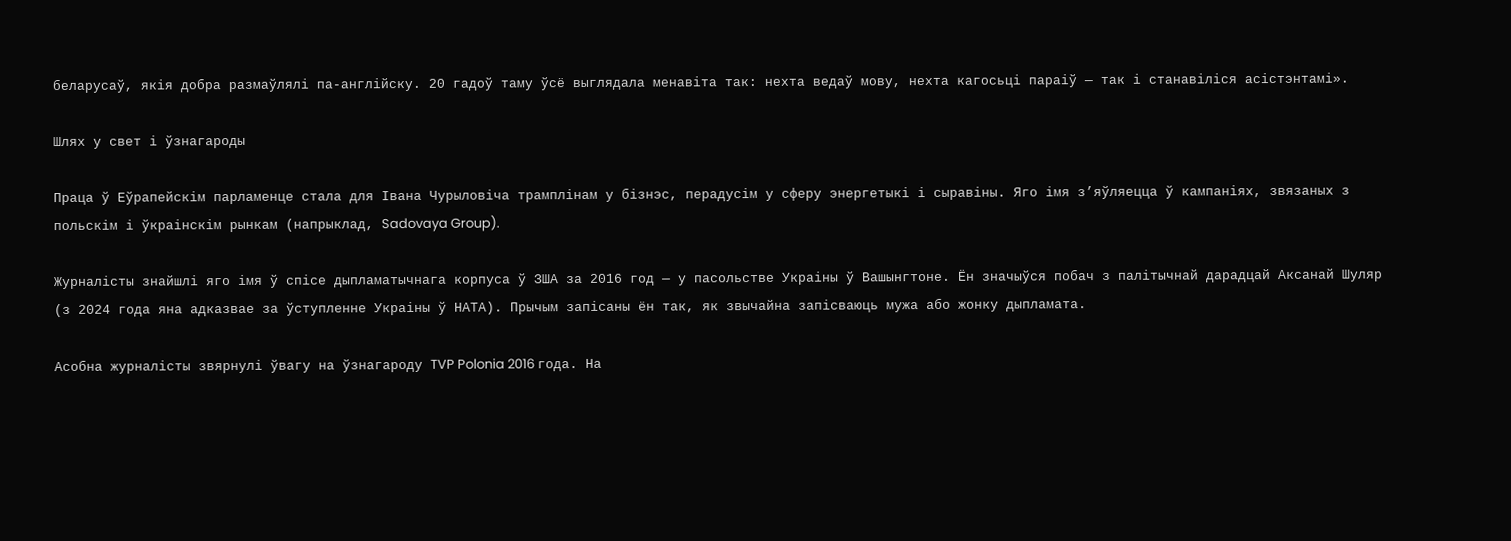беларусаў, якія добра размаўлялі па-англійску. 20 гадоў таму ўсё выглядала менавіта так: нехта ведаў мову, нехта кагосьці параіў — так і станавіліся асістэнтамі».

Шлях у свет і ўзнагароды

Праца ў Еўрапейскім парламенце стала для Івана Чурыловіча трамплінам у бізнэс, перадусім у сферу энергетыкі і сыравіны. Яго імя з’яўляецца ў кампаніях, звязаных з польскім і ўкраінскім рынкам (напрыклад, Sadovaya Group).

Журналісты знайшлі яго імя ў спісе дыпламатычнага корпуса ў ЗША за 2016 год — у пасольстве Украіны ў Вашынгтоне. Ён значыўся побач з палітычнай дарадцай Аксанай Шуляр (з 2024 года яна адказвае за ўступленне Украіны ў НАТА). Прычым запісаны ён так, як звычайна запісваюць мужа або жонку дыпламата.

Асобна журналісты звярнулі ўвагу на ўзнагароду TVP Polonia 2016 года. На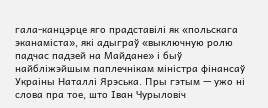гала-канцэрце яго прадставілі як «польскага эканаміста», які адыграў «выключную ролю падчас падзей на Майдане» і быў найбліжэйшым паплечнікам міністра фінансаў Украіны Наталлі Ярэська. Пры гэтым — ужо ні слова пра тое, што Іван Чурыловіч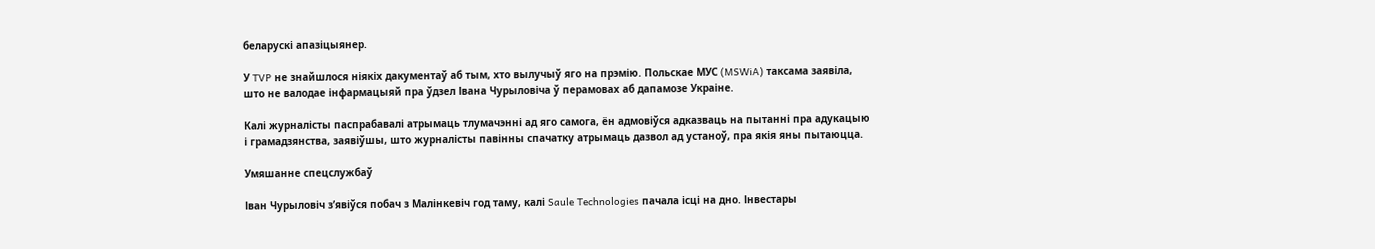беларускі апазіцыянер.

У TVP не знайшлося ніякіх дакументаў аб тым, хто вылучыў яго на прэмію. Польскае МУС (MSWiA) таксама заявіла, што не валодае інфармацыяй пра ўдзел Івана Чурыловіча ў перамовах аб дапамозе Украіне.

Калі журналісты паспрабавалі атрымаць тлумачэнні ад яго самога, ён адмовіўся адказваць на пытанні пра адукацыю і грамадзянства, заявіўшы, што журналісты павінны спачатку атрымаць дазвол ад устаноў, пра якія яны пытаюцца.

Умяшанне спецслужбаў

Іван Чурыловіч з’явіўся побач з Малінкевіч год таму, калі Saule Technologies пачала ісці на дно. Інвестары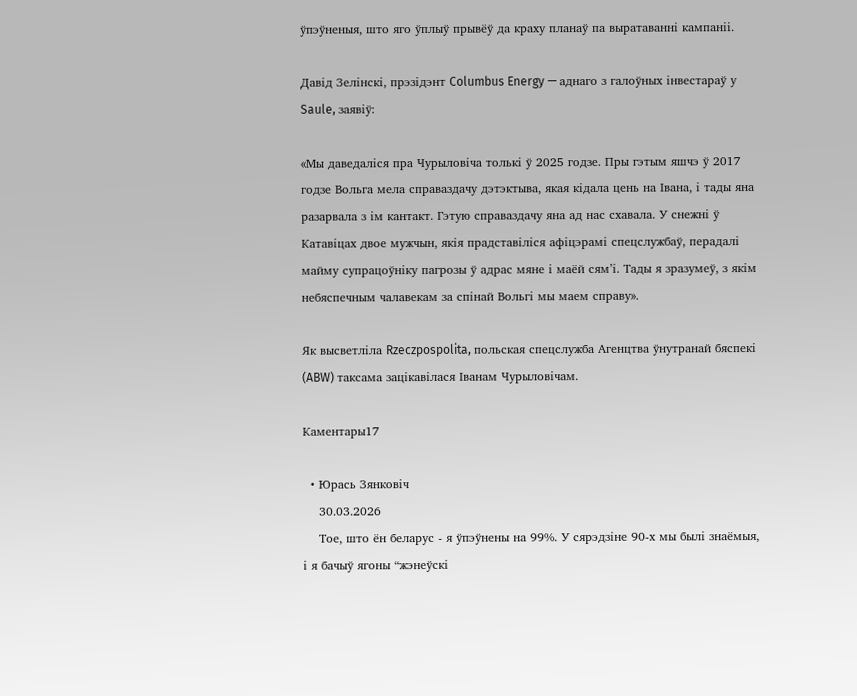ўпэўненыя, што яго ўплыў прывёў да краху планаў па выратаванні кампаніі.

Давід Зелінскі, прэзідэнт Columbus Energy — аднаго з галоўных інвестараў у Saule, заявіў:

«Мы даведаліся пра Чурыловіча толькі ў 2025 годзе. Пры гэтым яшчэ ў 2017 годзе Вольга мела справаздачу дэтэктыва, якая кідала цень на Івана, і тады яна разарвала з ім кантакт. Гэтую справаздачу яна ад нас схавала. У снежні ў Катавіцах двое мужчын, якія прадставіліся афіцэрамі спецслужбаў, перадалі майму супрацоўніку пагрозы ў адрас мяне і маёй сям’і. Тады я зразумеў, з якім небяспечным чалавекам за спінай Вольгі мы маем справу».

Як высветліла Rzeczpospolita, польская спецслужба Агенцтва ўнутранай бяспекі (ABW) таксама зацікавілася Іванам Чурыловічам.

Каментары17

  • Юрась Зянковіч
    30.03.2026
    Тое, што ён беларус - я ўпэўнены на 99%. У сярэдзіне 90-х мы былі знаёмыя, і я бачыў ягоны “жэнеўскі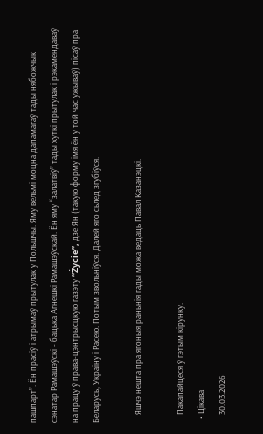пашпарт”. Ён прасіў і атрымаў прытулак у Польшчы. Яму вельмі моцна дапамагаў тады нябожчык сэнатар Рамашэўскі - бацька Агнешкі Рамашэўскай. Ён яму “залатвіў” тады хуткі прытулак і рэкамендаваў на працу ў права-цэнтрысцкую газэту “Życie”, дзе Ян (такую форму імя ён у той час ужываў) пісаў пра Беларусь, Украіну і Расею. Потым звольніўся. Далей яго сьлед згубіўся.

    Яшчэ нешта пра ягоныя раньнія гады можа ведаць Павал Казанэцкі.

    Пакапайцеся ў гэтым кірунку.
  • Цікава
    30.03.2026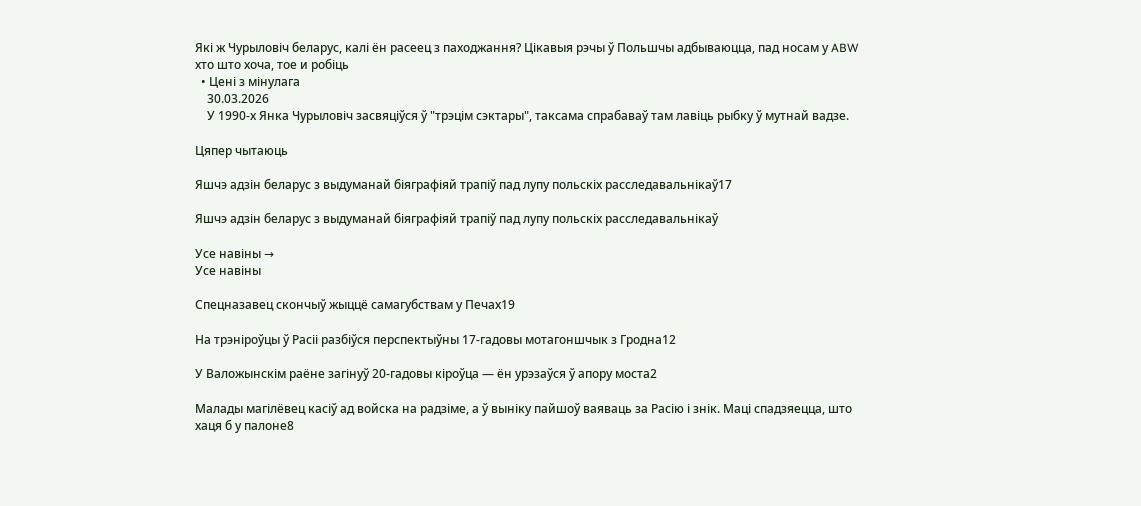Які ж Чурыловіч беларус, калі ён расеец з паходжання? Цікавыя рэчы ў Польшчы адбываюцца, пад носам у ABW хто што хоча, тое и робіць
  • Цені з мінулага
    30.03.2026
    У 1990-х Янка Чурыловіч засвяціўся ў "трэцім сэктары", таксама спрабаваў там лавіць рыбку ў мутнай вадзе.

Цяпер чытаюць

Яшчэ адзін беларус з выдуманай біяграфіяй трапіў пад лупу польскіх расследавальнікаў17

Яшчэ адзін беларус з выдуманай біяграфіяй трапіў пад лупу польскіх расследавальнікаў

Усе навіны →
Усе навіны

Спецназавец скончыў жыццё самагубствам у Печах19

На трэніроўцы ў Расіі разбіўся перспектыўны 17‑гадовы мотагоншчык з Гродна12

У Валожынскім раёне загінуў 20‑гадовы кіроўца — ён урэзаўся ў апору моста2

Малады магілёвец касіў ад войска на радзіме, а ў выніку пайшоў ваяваць за Расію і знік. Маці спадзяецца, што хаця б у палоне8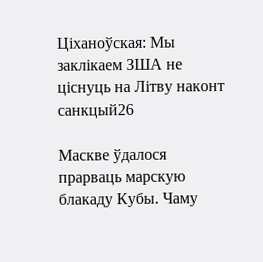Ціханоўская: Мы заклікаем ЗША не ціснуць на Літву наконт санкцый26

Маскве ўдалося прарваць марскую блакаду Кубы. Чаму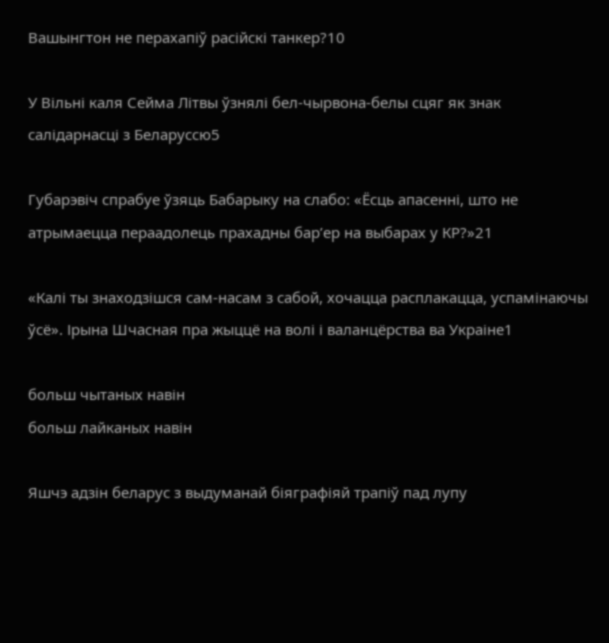Вашынгтон не перахапіў расійскі танкер?10

У Вільні каля Сейма Літвы ўзнялі бел-чырвона-белы сцяг як знак салідарнасці з Беларуссю5

Губарэвіч спрабуе ўзяць Бабарыку на слабо: «Ёсць апасенні, што не атрымаецца пераадолець прахадны бар’ер на выбарах у КР?»21

«Калі ты знаходзішся сам-насам з сабой, хочацца расплакацца, успамінаючы ўсё». Ірына Шчасная пра жыццё на волі і валанцёрства ва Украіне1

больш чытаных навін
больш лайканых навін

Яшчэ адзін беларус з выдуманай біяграфіяй трапіў пад лупу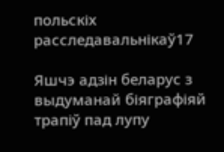польскіх расследавальнікаў17

Яшчэ адзін беларус з выдуманай біяграфіяй трапіў пад лупу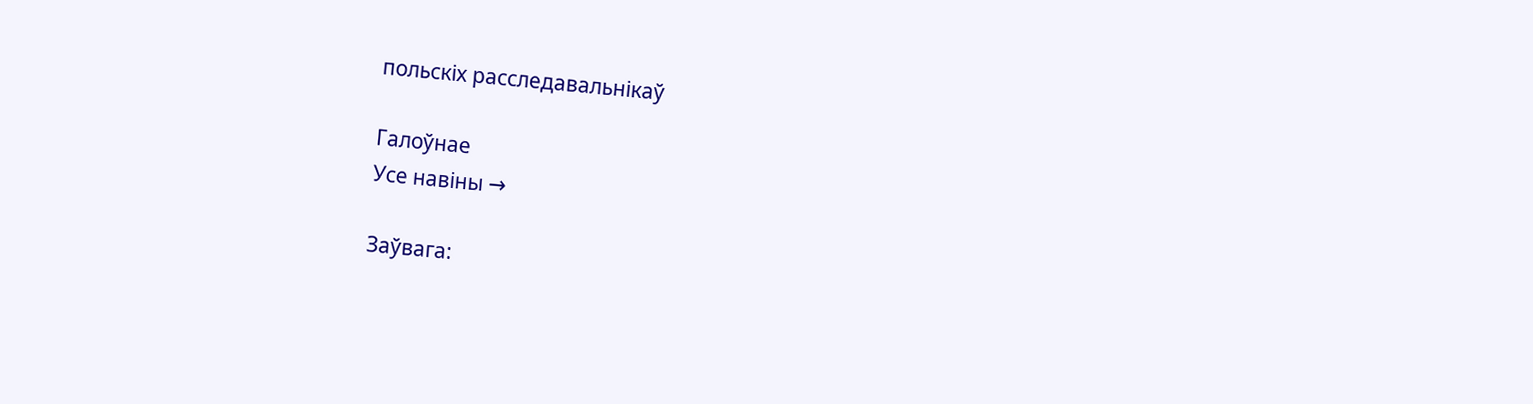польскіх расследавальнікаў

Галоўнае
Усе навіны →

Заўвага: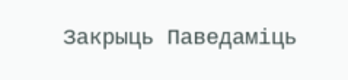Закрыць Паведаміць